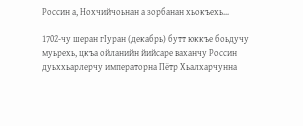Россин а, Нохчийчоьнан а зорбанан хьокъехь…

1702-чу шеран гIуран (декабрь) бутт юккъе боьдучу муьрехь, цкъа ойланийн йийсаре ваханчу Россин дуьххьарлерчу императорна Пётр Хьалхарчунна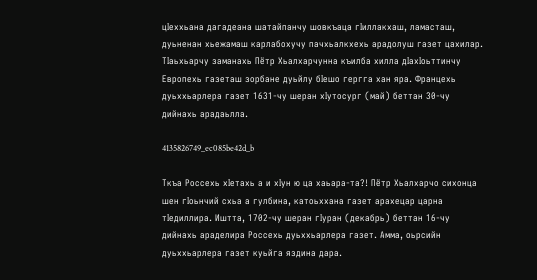цIеххьана дагадеана шатайпанчу шовкъаца гIиллакхаш, ламасташ, дуьненан хьежамаш карлабохучу пачхьалкхехь арадолуш газет цахилар. ТIаьхьарчу заманахь Пётр Хьалхарчунна къилба хилла дIахIоьттинчу Европехь газеташ зорбане дуьйлу бIешо гергга хан яра. Францехь дуьххьарлера газет 1631-чу шеран хIутосург (май) беттан 30-чу дийнахь арадаьлла.

4135826749_ec085be42d_b

Ткъа Россехь хIетахь а и хIун ю ца хаьара-та?! Пётр Хьалхарчо сихонца шен гIоьнчий схьа а гулбина, катоьххана газет арахецар царна тIедиллира. Иштта, 1702-чу шеран гIуран (декабрь) беттан 16-чу дийнахь араделира Россехь дуьххьарлера газет. Амма, оьрсийн дуьххьарлера газет куьйга яздина дара.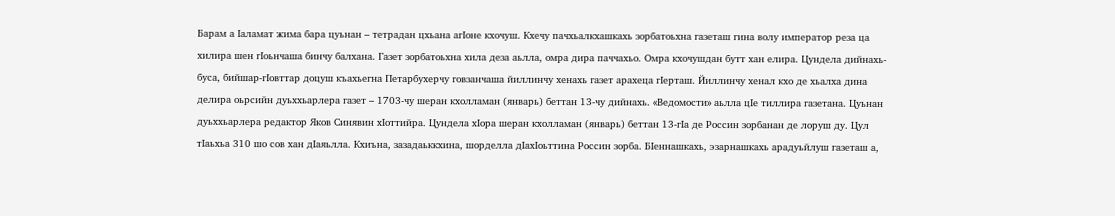Барам а Iаламат жима бара цуьнан – тетрадан цхьана агIоне кхочуш. Кхечу пачхьалкхашкахь зорбатоьхна газеташ гина волу император реза ца хилира шен гIоьнчаша бинчу балхана. Газет зорбатоьхна хила деза аьлла, омра дира паччахьо. Омра кхочушдан бутт хан елира. Цундела дийнахь-буса, бийшар-гIовттар доцуш къахьегна Петарбухерчу говзанчаша йиллинчу хенахь газет арахеца гIерташ. Йиллинчу хенал кхо де хьалха дина делира оьрсийн дуьххьарлера газет – 1703-чу шеран кхолламан (январь) беттан 13-чу дийнахь. «Ведомости» аьлла цIе тиллира газетана. Цуьнан дуьххьарлера редактор Яков Синявин хIоттийра. Цундела хIора шеран кхолламан (январь) беттан 13-гIа де Россин зорбанан де лоруш ду. Цул тIаьхьа 310 шо сов хан дIаяьлла. Кхиъна, зазадаьккхина, шорделла дIахIоьттина Россин зорба. БIеннашкахь, эзарнашкахь арадуьйлуш газеташ а,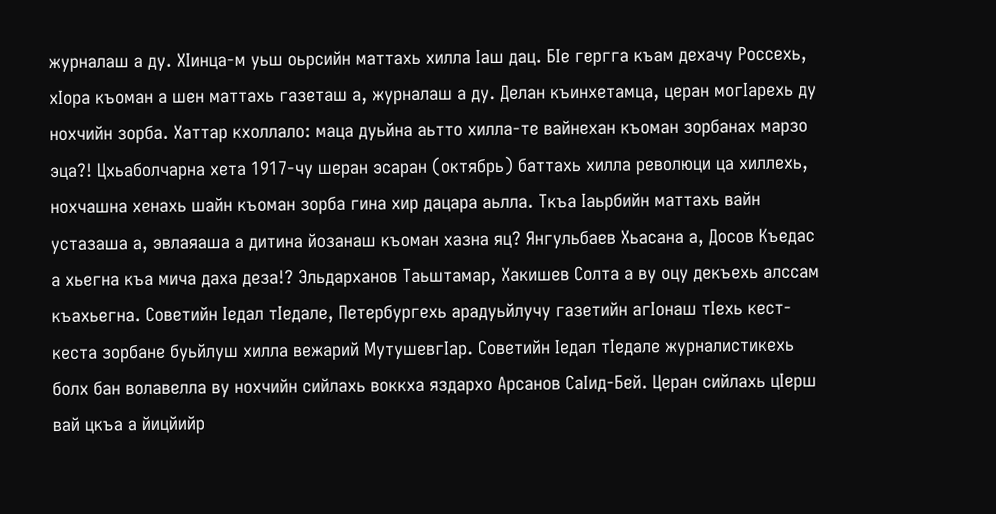журналаш а ду. ХIинца-м уьш оьрсийн маттахь хилла Iаш дац. БIе гергга къам дехачу Россехь, хIора къоман а шен маттахь газеташ а, журналаш а ду. Делан къинхетамца, церан могIарехь ду нохчийн зорба. Хаттар кхоллало: маца дуьйна аьтто хилла-те вайнехан къоман зорбанах марзо эца?! Цхьаболчарна хета 1917-чу шеран эсаран (октябрь) баттахь хилла революци ца хиллехь, нохчашна хенахь шайн къоман зорба гина хир дацара аьлла. Ткъа Iаьрбийн маттахь вайн устазаша а, эвлаяаша а дитина йозанаш къоман хазна яц? Янгульбаев Хьасана а, Досов Къедас а хьегна къа мича даха деза!? Эльдарханов Таьштамар, Хакишев Солта а ву оцу декъехь алссам къахьегна. Советийн Iедал тIедале, Петербургехь арадуьйлучу газетийн агIонаш тIехь кест-кеста зорбане буьйлуш хилла вежарий МутушевгIар. Советийн Iедал тIедале журналистикехь болх бан волавелла ву нохчийн сийлахь воккха яздархо Арсанов СаIид-Бей. Церан сийлахь цIерш вай цкъа а йицйийр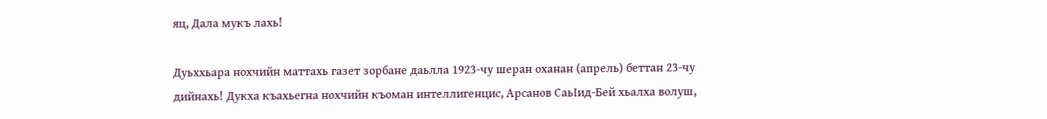яц, Дала мукъ лахь!

Дуьххьара нохчийн маттахь газет зорбане даьлла 1923-чу шеран оханан (апрель) беттан 23-чу дийнахь! Дукха къахьегна нохчийн къоман интеллигенцис, Арсанов СаьIид-Бей хьалха волуш,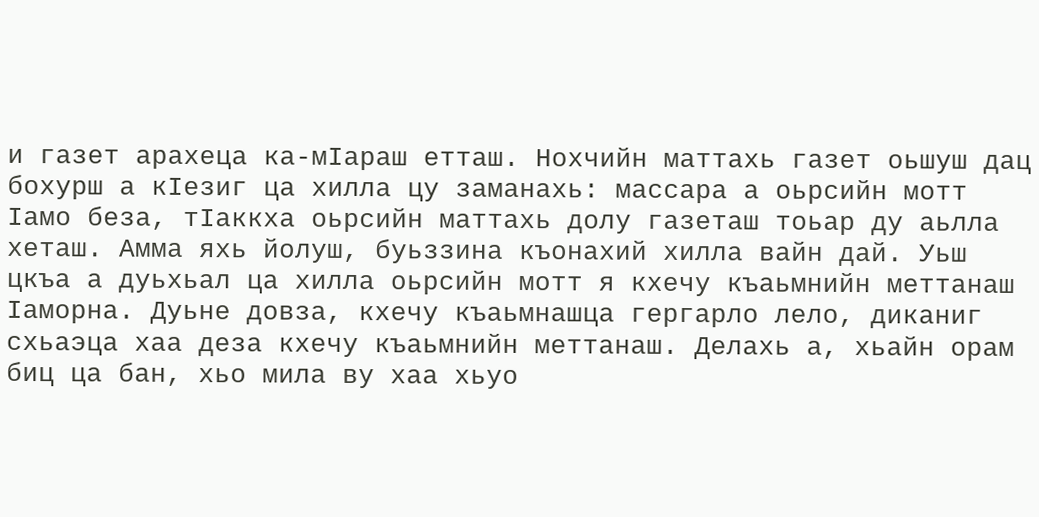и газет арахеца ка-мIараш етташ. Нохчийн маттахь газет оьшуш дац бохурш а кIезиг ца хилла цу заманахь: массара а оьрсийн мотт Iамо беза, тIаккха оьрсийн маттахь долу газеташ тоьар ду аьлла хеташ. Амма яхь йолуш, буьззина къонахий хилла вайн дай. Уьш цкъа а дуьхьал ца хилла оьрсийн мотт я кхечу къаьмнийн меттанаш Iаморна. Дуьне довза, кхечу къаьмнашца гергарло лело, диканиг схьаэца хаа деза кхечу къаьмнийн меттанаш. Делахь а, хьайн орам биц ца бан, хьо мила ву хаа хьуо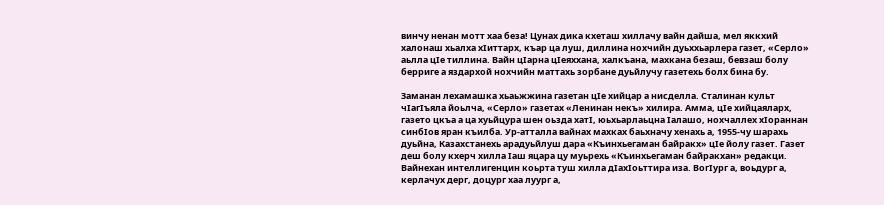винчу ненан мотт хаа беза! Цунах дика кхеташ хиллачу вайн дайша, мел яккхий халонаш хьалха хIиттарх, къар ца луш, диллина нохчийн дуьххьарлера газет, «Серло» аьлла цIе тиллина. Вайн цIарна цIеяххана, халкъана, махкана безаш, бевзаш болу берриге а яздархой нохчийн маттахь зорбане дуьйлучу газетехь болх бина бу.

Заманан лехамашка хьаьжжина газетан цIе хийцар а нисделла. Сталинан культ чIагIъяла йоьлча, «Серло» газетах «Ленинан некъ» хилира. Амма, цIе хийцаяларх, газето цкъа а ца хуьйцура шен оьзда хатI, юьхьарлаьцна Iалашо, нохчаллех хIораннан синбIов яран къилба. Ур-атталла вайнах махках баьхначу хенахь а, 1955-чу шарахь дуьйна, Казахстанехь арадуьйлуш дара «Къинхьегаман байракх» цIе йолу газет. Газет деш болу кхерч хилла Iаш яцара цу муьрехь «Къинхьегаман байракхан» редакци. Вайнехан интеллигенцин коьрта туш хилла дIахIоьттира иза. ВогIург а, воьдург а, керлачух дерг, доцург хаа луург а,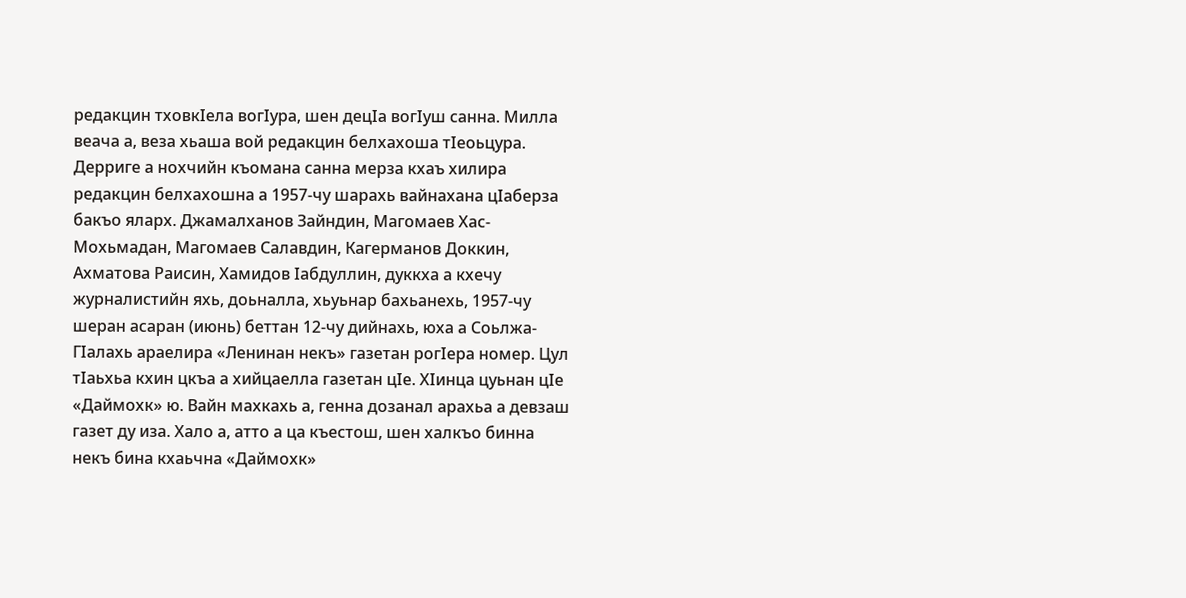редакцин тховкIела вогIура, шен децIа вогIуш санна. Милла веача а, веза хьаша вой редакцин белхахоша тIеоьцура. Дерриге а нохчийн къомана санна мерза кхаъ хилира редакцин белхахошна а 1957-чу шарахь вайнахана цIаберза бакъо яларх. Джамалханов Зайндин, Магомаев Хас-Мохьмадан, Магомаев Салавдин, Кагерманов Доккин, Ахматова Раисин, Хамидов Iабдуллин, дуккха а кхечу журналистийн яхь, доьналла, хьуьнар бахьанехь, 1957-чу шеран асаран (июнь) беттан 12-чу дийнахь, юха а Соьлжа-ГIалахь араелира «Ленинан некъ» газетан рогIера номер. Цул тIаьхьа кхин цкъа а хийцаелла газетан цIе. ХIинца цуьнан цIе «Даймохк» ю. Вайн махкахь а, генна дозанал арахьа а девзаш газет ду иза. Хало а, атто а ца къестош, шен халкъо бинна некъ бина кхаьчна «Даймохк»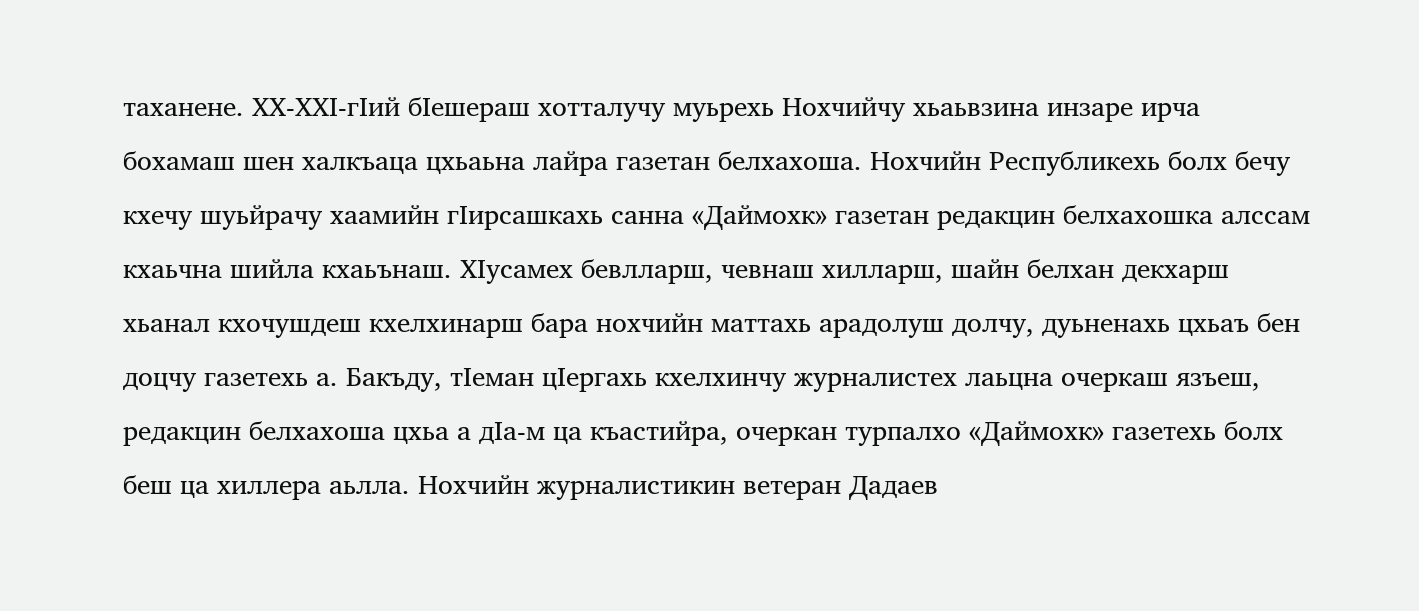таханене. ХХ-ХХI-гIий бIешераш хотталучу муьрехь Нохчийчу хьаьвзина инзаре ирча бохамаш шен халкъаца цхьаьна лайра газетан белхахоша. Нохчийн Республикехь болх бечу кхечу шуьйрачу хаамийн гIирсашкахь санна «Даймохк» газетан редакцин белхахошка алссам кхаьчна шийла кхаьънаш. ХIусамех бевлларш, чевнаш хилларш, шайн белхан декхарш хьанал кхочушдеш кхелхинарш бара нохчийн маттахь арадолуш долчу, дуьненахь цхьаъ бен доцчу газетехь а. Бакъду, тIеман цIергахь кхелхинчу журналистех лаьцна очеркаш язъеш, редакцин белхахоша цхьа а дIа-м ца къастийра, очеркан турпалхо «Даймохк» газетехь болх беш ца хиллера аьлла. Нохчийн журналистикин ветеран Дадаев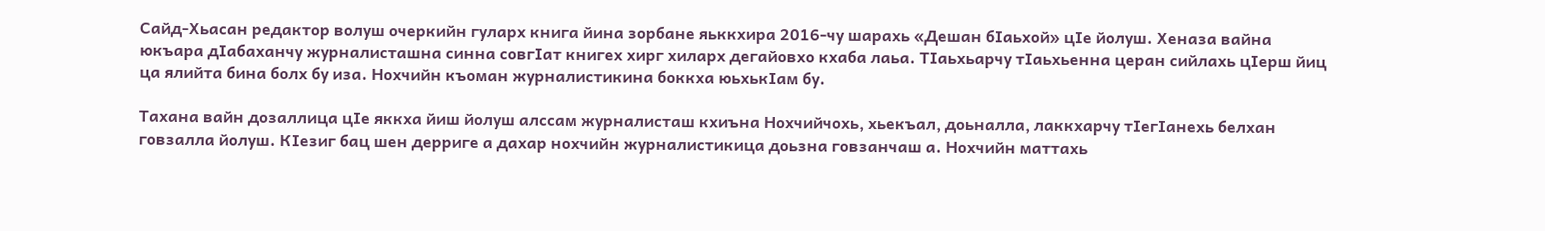Сайд-Хьасан редактор волуш очеркийн гуларх книга йина зорбане яьккхира 2016-чу шарахь «Дешан бIаьхой» цIе йолуш. Хеназа вайна юкъара дIабаханчу журналисташна синна совгIат книгех хирг хиларх дегайовхо кхаба лаьа. ТIаьхьарчу тIаьхьенна церан сийлахь цIерш йиц ца ялийта бина болх бу иза. Нохчийн къоман журналистикина боккха юьхькIам бу.

Тахана вайн дозаллица цIе яккха йиш йолуш алссам журналисташ кхиъна Нохчийчохь, хьекъал, доьналла, лаккхарчу тIегIанехь белхан говзалла йолуш. КIезиг бац шен дерриге а дахар нохчийн журналистикица доьзна говзанчаш а. Нохчийн маттахь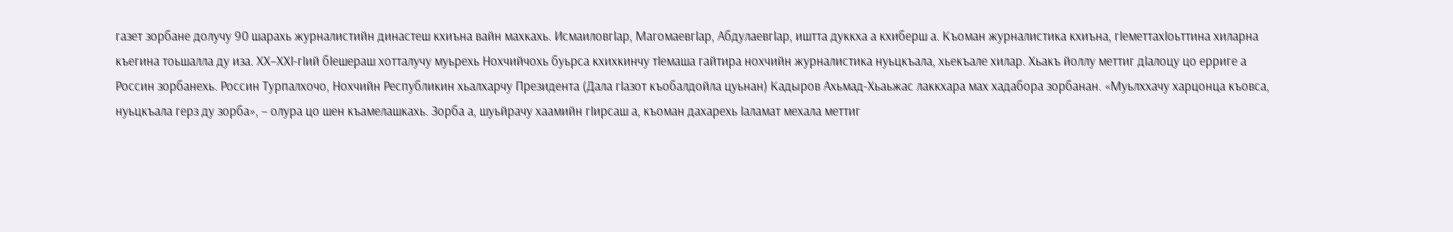газет зорбане долучу 90 шарахь журналистийн династеш кхиъна вайн махкахь. ИсмаиловгIар, МагомаевгIар, АбдулаевгIар, иштта дуккха а кхиберш а. Къоман журналистика кхиъна, гIеметтахIоьттина хиларна къегина тоьшалла ду иза. ХХ–ХХI-гIий бIешераш хотталучу муьрехь Нохчийчохь буьрса кхихкинчу тIемаша гайтира нохчийн журналистика нуьцкъала, хьекъале хилар. Хьакъ йоллу меттиг дIалоцу цо ерриге а Россин зорбанехь. Россин Турпалхочо, Нохчийн Республикин хьалхарчу Президента (Дала гIазот къобалдойла цуьнан) Кадыров Ахьмад-Хьаьжас лаккхара мах хадабора зорбанан. «Муьлххачу харцонца къовса, нуьцкъала герз ду зорба», – олура цо шен къамелашкахь. Зорба а, шуьйрачу хаамийн гIирсаш а, къоман дахарехь Iаламат мехала меттиг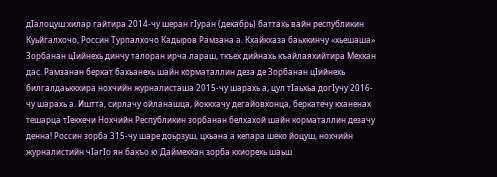дIалоцуш хилар гайтира 2014-чу шеран гIуран (декабрь) баттахь вайн республикин Куьйгалхочо, Россин Турпалхочо Кадыров Рамзана а. Кхайкхаза баьхкинчу «хьешаша» Зорбанан цIийнехь динчу талоран ирча лараш, ткъех дийнахь къайлаяхийтира Мехкан дас. Рамзанан беркат бахьанехь шайн корматаллин деза де Зорбанан цIийнехь билгалдаьккхира нохчийн журналисташа 2015-чу шарахь а, цул тIаьхьа догIучу 2016-чу шарахь а. Иштта, сирлачу ойланашца, йоккхачу дегайовхонца, беркатечу кханенах тешарца тIекхечи Нохчийн Республикин зорбанан белхахой шайн корматаллин дезачу денна! Россин зорба 315-чу шаре доьрзуш, цхьана а кепара шеко йоцуш, нохчийн журналистийн чIагIо ян бакъо ю Даймехкан зорба кхиорехь шаьш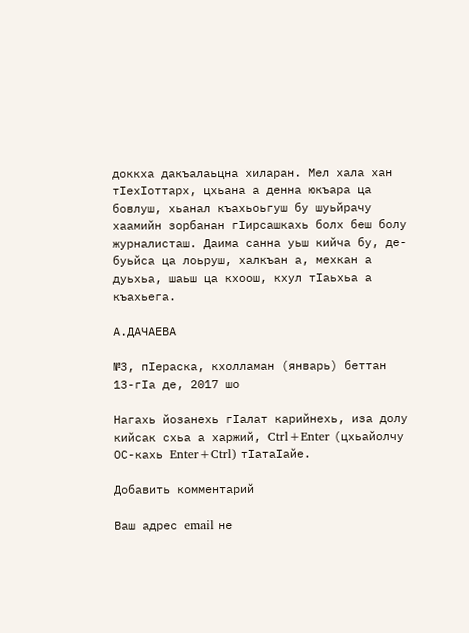доккха дакъалаьцна хиларан. Мел хала хан тIехIоттарх, цхьана а денна юкъара ца бовлуш, хьанал къахьоьгуш бу шуьйрачу хаамийн зорбанан гIирсашкахь болх беш болу журналисташ. Даима санна уьш кийча бу, де-буьйса ца лоьруш, халкъан а, мехкан а дуьхьа, шаьш ца кхоош, кхул тIаьхьа а къахьега.

А.ДАЧАЕВА

№3, пIераска, кхолламан (январь) беттан 13-гIа де, 2017 шо

Нагахь йозанехь гIалат карийнехь, иза долу кийсак схьа а харжий, Ctrl+Enter (цхьайолчу ОС-кахь Enter+Ctrl) тIатаIайе.

Добавить комментарий

Ваш адрес email не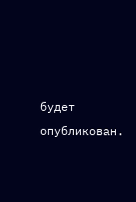будет опубликован.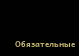Обязательные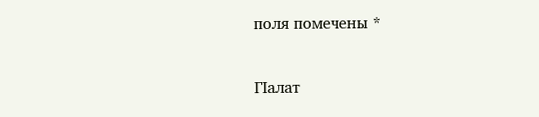поля помечены *

ГIалат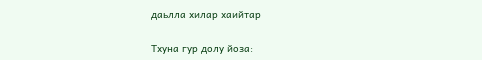даьлла хилар хаийтар

Тхуна гур долу йоза: